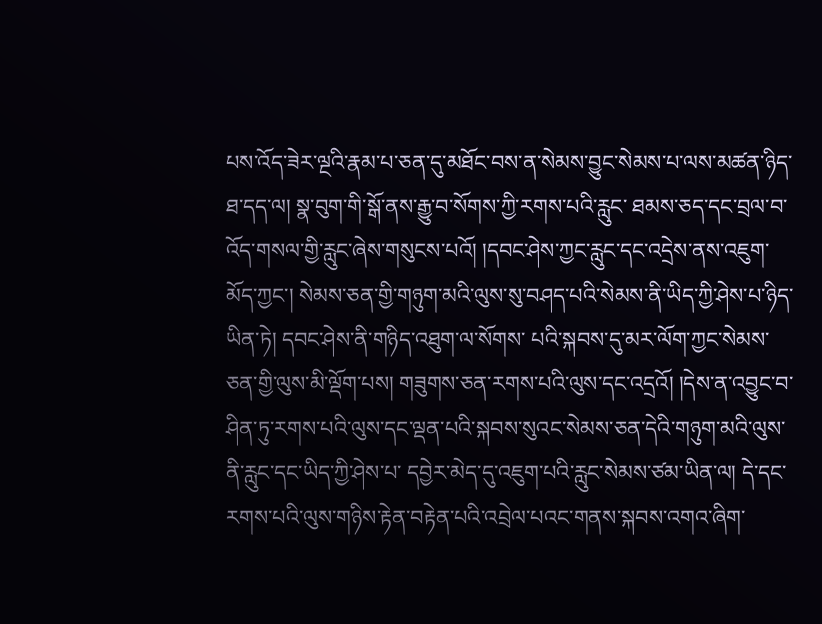པས་འོད་ཟེར་ལྔའི་རྣམ་པ་ཅན་དུ་མཐོང་བས་ན་སེམས་བྱུང་སེམས་པ་ལས་མཚན་ཉིད་ཐ་དད་ལ། སྣ་བུག་གི་སྒོ་ནས་རྒྱུ་བ་སོགས་ཀྱི་རགས་པའི་རླུང་ ཐམས་ཅད་དང་བྲལ་བ་འོད་གསལ་གྱི་རླུང་ཞེས་གསུངས་པའོ། །དབང་ཤེས་ཀྱང་རླུང་དང་འདྲེས་ནས་འཇུག་མོད་ཀྱང་། སེམས་ཅན་གྱི་གཉུག་མའི་ལུས་སུ་བཤད་པའི་སེམས་ནི་ཡིད་ཀྱི་ཤེས་པ་ཉིད་ཡིན་ཏེ། དབང་ཤེས་ནི་གཉིད་འཐུག་ལ་སོགས་ པའི་སྐབས་དུ་མར་ལོག་ཀྱང་སེམས་ཅན་གྱི་ལུས་མི་ལྡོག་པས། གཟུགས་ཅན་རགས་པའི་ལུས་དང་འདྲའོ། །དེས་ན་འབྱུང་བ་ཤིན་ཏུ་རགས་པའི་ལུས་དང་ལྡན་པའི་སྐབས་སུའང་སེམས་ཅན་དེའི་གཉུག་མའི་ལུས་ནི་རླུང་དང་ཡིད་ཀྱི་ཤེས་པ་ དབྱེར་མེད་དུ་འཇུག་པའི་རླུང་སེམས་ཙམ་ཡིན་ལ། དེ་དང་རགས་པའི་ལུས་གཉིས་རྟེན་བརྟེན་པའི་འབྲེལ་པའང་གནས་སྐབས་འགའ་ཞིག་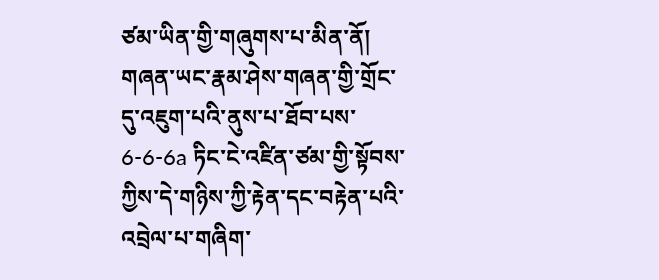ཙམ་ཡིན་གྱི་གཞུགས་པ་མིན་ནོ། གཞན་ཡང་རྣམ་ཤེས་གཞན་གྱི་གྲོང་དུ་འཇུག་པའི་ནུས་པ་ཐོབ་པས་ 6-6-6a ཏིང་ངེ་འཛིན་ཙམ་གྱི་སྟོབས་ཀྱིས་དེ་གཉིས་ཀྱི་རྟེན་དང་བརྟེན་པའི་འབྲེལ་པ་གཞིག་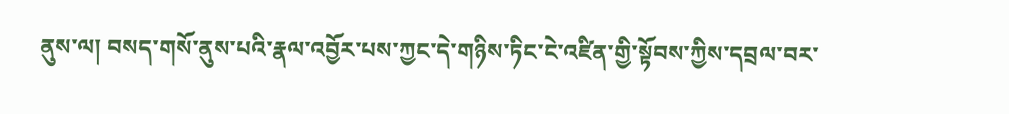ནུས་ལ། བསད་གསོ་ནུས་པའི་རྣལ་འབྱོར་པས་ཀྱང་དེ་གཉིས་ཏིང་ངེ་འཛིན་གྱི་སྟོབས་ཀྱིས་དབྲལ་བར་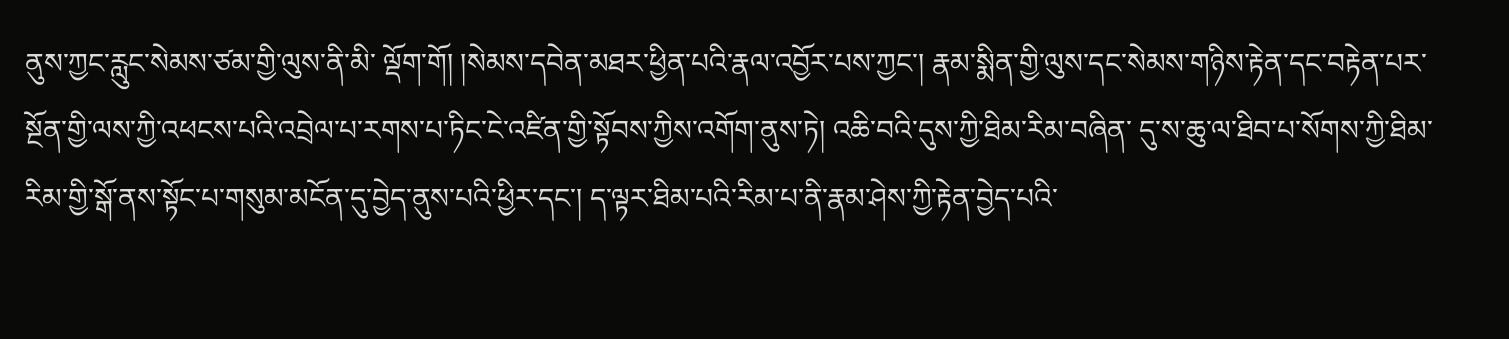ནུས་ཀྱང་རླུང་སེམས་ཙམ་གྱི་ལུས་ནི་མི་ ལྡོག་གོ། །སེམས་དབེན་མཐར་ཕྱིན་པའི་རྣལ་འབྱོར་པས་ཀྱང་། རྣམ་སྨིན་གྱི་ལུས་དང་སེམས་གཉིས་རྟེན་དང་བརྟེན་པར་སྔོན་གྱི་ལས་ཀྱི་འཕངས་པའི་འབྲེལ་པ་རགས་པ་ཏིང་ངེ་འཛིན་གྱི་སྟོབས་ཀྱིས་འགོག་ནུས་ཏེ། འཆི་བའི་དུས་ཀྱི་ཐིམ་རིམ་བཞིན་ དུ་ས་ཆུ་ལ་ཐིབ་པ་སོགས་ཀྱི་ཐིམ་རིམ་གྱི་སྒོ་ནས་སྟོང་པ་གསུམ་མངོན་དུ་བྱེད་ནུས་པའི་ཕྱིར་དང་། ད་ལྟར་ཐིམ་པའི་རིམ་པ་ནི་རྣམ་ཤེས་ཀྱི་རྟེན་བྱེད་པའི་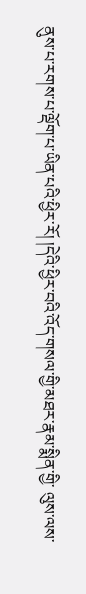ནུས་པ་རགས་པ་ལྡོག་པ་ཡིན་པའི་ཕྱིར་རོ། །དེའི་ཕྱིར་བའི་འོད་གསལ་གྱི་མཐར་རྣམ་སྨིན་གྱི་ ལུས་ལས་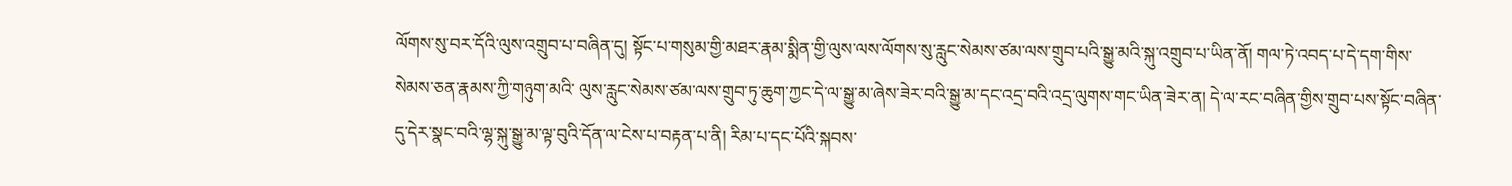ལོགས་སུ་བར་དོའི་ལུས་འགྲུབ་པ་བཞིན་དུ། སྟོང་པ་གསུམ་གྱི་མཐར་རྣམ་སྨིན་གྱི་ལུས་ལས་ལོགས་སུ་རླུང་སེམས་ཙམ་ལས་གྲུབ་པའི་སྒྱུ་མའི་སྐུ་འགྲུབ་པ་ཡིན་ནོ། གལ་ཏེ་འབད་པ་དེ་དག་གིས་སེམས་ཅན་རྣམས་ཀྱི་གཉུག་མའི་ ལུས་རླུང་སེམས་ཙམ་ལས་གྲུབ་ཏུ་ཆུག་ཀྱང་དེ་ལ་སྒྱུ་མ་ཞེས་ཟེར་བའི་སྒྱུ་མ་དང་འདྲ་བའི་འདྲ་ལུགས་གང་ཡིན་ཟེར་ན། དེ་ལ་རང་བཞིན་གྱིས་གྲུབ་པས་སྟོང་བཞིན་དུ་དེར་སྣང་བའི་ལྷ་སྐུ་སྒྱུ་མ་ལྟ་བུའི་དོན་ལ་ངེས་པ་བརྟན་པ་ནི། རིམ་པ་དང་པོའི་སྐབས་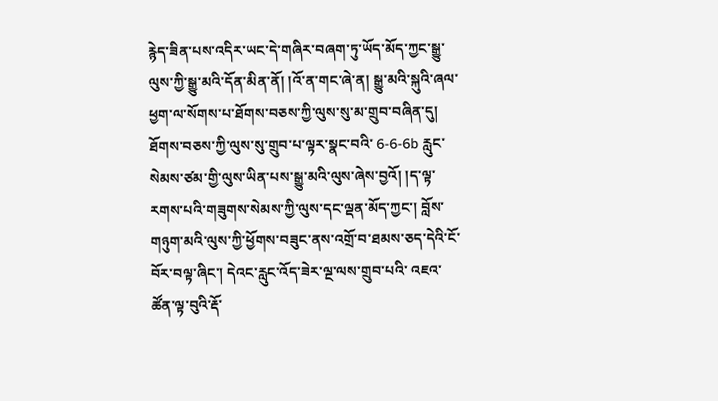རྙེད་ཟིན་པས་འདིར་ཡང་དེ་གཞིར་བཞག་ཏུ་ཡོད་མོད་ཀྱང་སྒྱུ་ལུས་ཀྱི་སྒྱུ་མའི་དོན་མིན་ནོ། །འོ་ན་གང་ཞེ་ན། སྒྱུ་མའི་སྐུའི་ཞལ་ཕྱག་ལ་སོགས་པ་ཐོགས་བཅས་ཀྱི་ལུས་སུ་མ་གྲུབ་བཞིན་དུ། ཐོགས་བཅས་ཀྱི་ལུས་སུ་གྲུབ་པ་ལྟར་སྣང་བའི་ 6-6-6b རླུང་སེམས་ཙམ་གྱི་ལུས་ཡིན་པས་སྒྱུ་མའི་ལུས་ཞེས་བྱའོ། །ད་ལྟ་རགས་པའི་གཟུགས་སེམས་ཀྱི་ལུས་དང་ལྡན་མོད་ཀྱང་། བློས་གཉུག་མའི་ལུས་ཀྱི་ཕྱོགས་བཟུང་ནས་འགྲོ་བ་ཐམས་ཅད་དེའི་ངོ་བོར་བལྟ་ཞིང་། དེའང་རླུང་འོད་ཟེར་ལྔ་ལས་གྲུབ་པའི་ འཇའ་ཚོན་ལྟ་བུའི་རྡོ་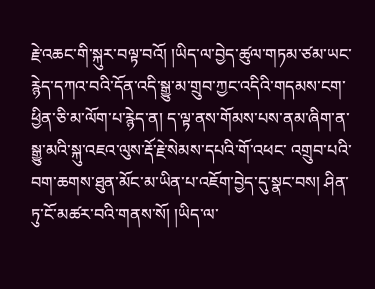རྗེ་འཆང་གི་སྐུར་བལྟ་བའོ། །ཡིད་ལ་བྱེད་ཚུལ་གཏམ་ཙམ་ཡང་རྙེད་དཀའ་བའི་དོན་འདི་སྒྱུ་མ་གྲུབ་ཀྱང་འདིའི་གདམས་ངག་ཕྱིན་ཅི་མ་ལོག་པ་རྙེད་ན། ད་ལྟ་ནས་གོམས་པས་ནམ་ཞིག་ན་སྒྱུ་མའི་སྐུ་འཇའ་ལུས་རྡོ་རྗེ་སེམས་དཔའི་གོ་འཕང་ འགྲུབ་པའི་བག་ཆགས་ཐུན་མོང་མ་ཡིན་པ་འཇོག་བྱེད་དུ་སྣང་བས། ཤིན་ཏུ་ངོ་མཚར་བའི་གནས་སོ། །ཡིད་ལ་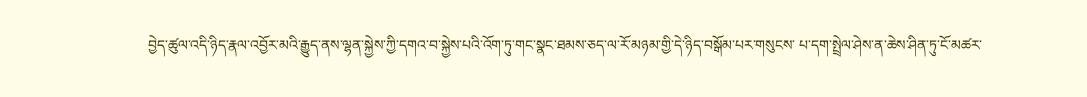བྱེད་ཚུལ་འདི་ཉིད་རྣལ་འབྱོར་མའི་རྒྱུད་ནས་ལྷན་སྐྱེས་ཀྱི་དགའ་བ་སྐྱེས་པའི་འོག་ཏུ་གང་སྣང་ཐམས་ཅད་ལ་རོ་མཉམ་གྱི་དེ་ཉིད་བསྒོམ་པར་གསུངས་ པ་དག་སྤྲེལ་ཤེས་ན་ཆེས་ཤིན་ཏུ་ངོ་མཚར་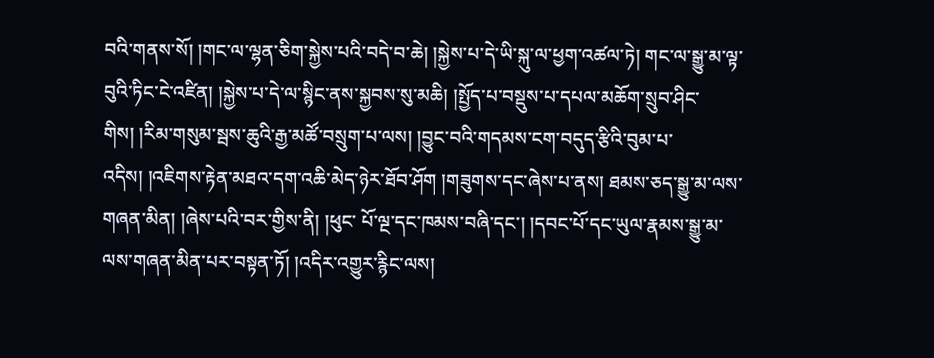བའི་གནས་སོ། །གང་ལ་ལྷན་ཅིག་སྐྱེས་པའི་བདེ་བ་ཆེ། །སྐྱེས་པ་དེ་ཡི་སྐུ་ལ་ཕྱག་འཚལ་ཏེ། གང་ལ་སྒྱུ་མ་ལྟ་བུའི་ཏིང་ངེ་འཛིན། །སྐྱེས་པ་དེ་ལ་སྙིང་ནས་སྐྱབས་སུ་མཆི། །སྤྱོད་པ་བསྡུས་པ་དཔལ་མཆོག་སྲུབ་ཤིང་ གིས། །རིམ་གསུམ་སྦས་ཆུའི་རྒྱ་མཚོ་བསྲུག་པ་ལས། །བྱུང་བའི་གདམས་ངག་བདུད་རྩིའི་བུམ་པ་འདིས། །འཇིགས་རྟེན་མཐའ་དག་འཆི་མེད་ཉེར་ཐོབ་ཤོག །གཟུགས་དང་ཞེས་པ་ནས། ཐམས་ཅད་སྒྱུ་མ་ལས་གཞན་མིན། །ཞེས་པའི་བར་གྱིས་ནི། །ཕུང་ པོ་ལྔ་དང་ཁམས་བཞི་དང་། །དབང་པོ་དང་ཡུལ་རྣམས་སྒྱུ་མ་ལས་གཞན་མིན་པར་བསྟན་ཏོ། །འདིར་འགྱུར་རྙིང་ལས།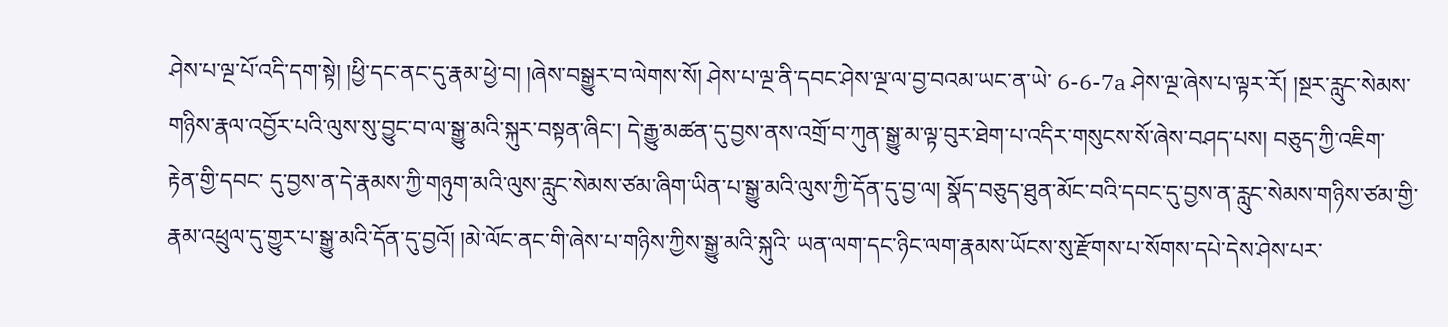ཤེས་པ་ལྔ་པོ་འདི་དག་སྟེ། །ཕྱི་དང་ནང་དུ་རྣམ་ཕྱེ་བ། །ཞེས་བསྒྱུར་བ་ལེགས་སོ། ཤེས་པ་ལྔ་ནི་དབང་ཤེས་ལྔ་ལ་བྱ་བའམ་ཡང་ན་ཡེ་ 6-6-7a ཤེས་ལྔ་ཞེས་པ་ལྟར་རོ། །སྔར་རླུང་སེམས་གཉིས་རྣལ་འབྱོར་པའི་ལུས་སུ་བྱུང་བ་ལ་སྒྱུ་མའི་སྐུར་བསྟན་ཞིང་། དེ་རྒྱུ་མཚན་དུ་བྱས་ནས་འགྲོ་བ་ཀུན་སྒྱུ་མ་ལྟ་བུར་ཐེག་པ་འདིར་གསུངས་སོ་ཞེས་བཤད་པས། བཅུད་ཀྱི་འཇིག་རྟེན་གྱི་དབང་ དུ་བྱས་ན་དེ་རྣམས་ཀྱི་གཉུག་མའི་ལུས་རླུང་སེམས་ཙམ་ཞིག་ཡིན་པ་སྒྱུ་མའི་ལུས་ཀྱི་དོན་དུ་བྱ་ལ། སྣོད་བཅུད་ཐུན་མོང་བའི་དབང་དུ་བྱས་ན་རླུང་སེམས་གཉིས་ཙམ་གྱི་རྣམ་འཕྲུལ་དུ་གྱུར་པ་སྒྱུ་མའི་དོན་དུ་བྱའོ། །མེ་ལོང་ནང་གི་ཞེས་པ་གཉིས་ཀྱིས་སྒྱུ་མའི་སྐུའི་ ཡན་ལག་དང་ཉིང་ལག་རྣམས་ཡོངས་སུ་རྫོགས་པ་སོགས་དཔེ་དེས་ཤེས་པར་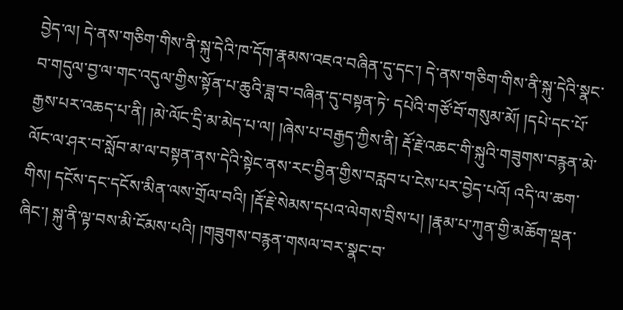བྱེད་ལ། དེ་ནས་གཅིག་གིས་ནི་སྐུ་དེའི་ཁ་དོག་རྣམས་འཇའ་བཞིན་དུ་དང་། དེ་ནས་གཅིག་གིས་ནི་སྐུ་དེའི་སྣང་བ་གདུལ་བྱ་ལ་གང་འདུལ་གྱིས་སྟོན་པ་ཆུའི་ཟླ་བ་བཞིན་དུ་བསྟན་ཏེ་ དཔེའི་གཙོ་བོ་གསུམ་མོ། །དཔེ་དང་པོ་རྒྱས་པར་འཆད་པ་ནི། །མེ་ལོང་དྲི་མ་མེད་པ་ལ། །ཞེས་པ་བརྒྱད་ཀྱིས་ནི། རྡོ་རྗེ་འཆང་གི་སྐུའི་གཟུགས་བརྙན་མེ་ལོང་ལ་ཤར་བ་སློབ་མ་ལ་བསྟན་ནས་དེའི་སྟེང་ནས་རང་བྱིན་གྱིས་བརླབ་པ་ངེས་པར་བྱེད་པའོ། འདི་ལ་ཆག་ གིས། དངོས་དང་དངོས་མིན་ལས་གྲོལ་བའི། །རྡོ་རྗེ་སེམས་དཔའ་ལེགས་བྲིས་པ། །རྣམ་པ་ཀུན་གྱི་མཆོག་ལྡན་ཞིང་། སྐུ་ནི་ལྟ་བས་མི་ངོམས་པའི། །གཟུགས་བརྙན་གསལ་བར་སྣང་བ་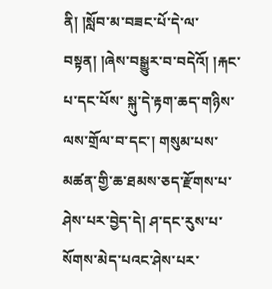ནི། །སློབ་མ་བཟང་པོ་དེ་ལ་བསྟན། །ཞེས་བསྒྱུར་བ་བདེའོ། །རྐང་པ་དང་པོས་ སྐུ་དེ་རྟག་ཆད་གཉིས་ལས་གྲོལ་བ་དང་། གསུམ་པས་མཚན་གྱི་ཆ་ཐམས་ཅད་རྫོགས་པ་ཤེས་པར་བྱེད་དེ། ཤ་དང་རུས་པ་སོགས་མེད་པའང་ཤེས་པར་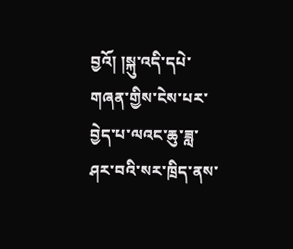བྱའོ། །སྐུ་འདི་དཔེ་གཞན་གྱིས་ངེས་པར་བྱེད་པ་ལའང་ཆུ་ཟླ་ཤར་བའི་སར་ཁྲིད་ནས་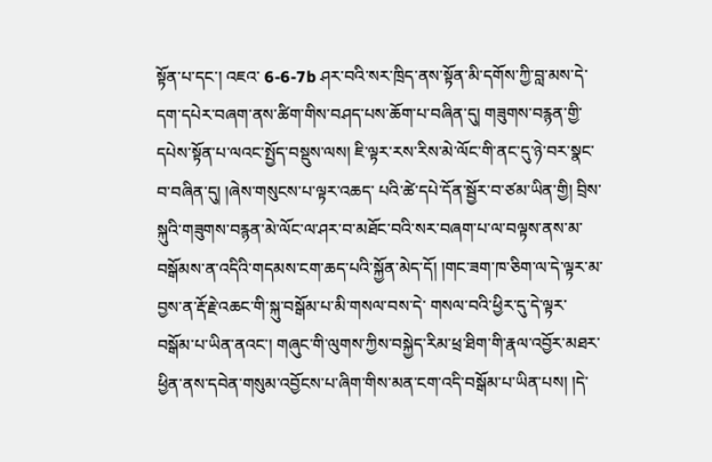སྟོན་པ་དང་། འཇའ་ 6-6-7b ཤར་བའི་སར་ཁྲིད་ནས་སྟོན་མི་དགོས་ཀྱི་བླ་མས་དེ་དག་དཔེར་བཞག་ནས་ཚིག་གིས་བཤད་པས་ཆོག་པ་བཞིན་དུ། གཟུགས་བརྙན་གྱི་དཔེས་སྟོན་པ་ལའང་སྤྱོད་བསྡུས་ལས། ཇི་ལྟར་རས་རིས་མེ་ལོང་གི་ནང་དུ་ཉེ་བར་སྣང་བ་བཞིན་དུ། །ཞེས་གསུངས་པ་ལྟར་འཆད་ པའི་ཚེ་དཔེ་དོན་སྦྱོར་བ་ཙམ་ཡིན་གྱི། བྲིས་སྐུའི་གཟུགས་བརྙན་མེ་ལོང་ལ་ཤར་བ་མཐོང་བའི་སར་བཞག་པ་ལ་བལྟས་ནས་མ་བསྒོམས་ན་འདིའི་གདམས་ངག་ཆད་པའི་སྐྱོན་མེད་དོ། །གང་ཟག་ཁ་ཅིག་ལ་དེ་ལྟར་མ་བྱས་ན་རྡོ་རྗེ་འཆང་གི་སྐུ་བསྒོམ་པ་མི་གསལ་བས་དེ་ གསལ་བའི་ཕྱིར་དུ་དེ་ལྟར་བསྒོམ་པ་ཡིན་ནའང་། གཞུང་གི་ལུགས་ཀྱིས་བསྐྱེད་རིམ་ཕྲ་ཐིག་གི་རྣལ་འབྱོར་མཐར་ཕྱིན་ནས་དབེན་གསུམ་འབྱོངས་པ་ཞིག་གིས་མན་ངག་འདི་བསྒོམ་པ་ཡིན་པས། །དེ་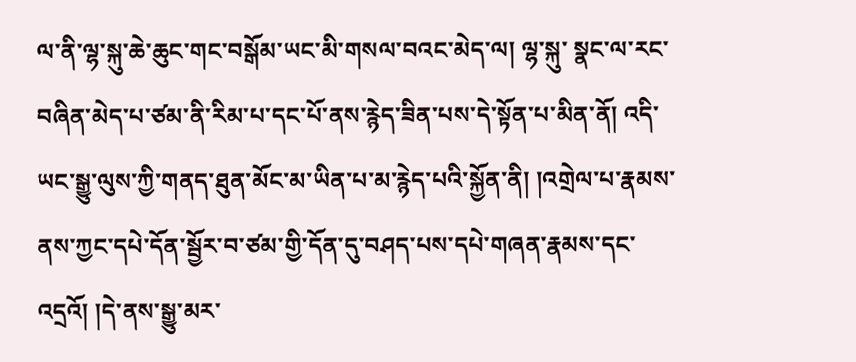ལ་ནི་ལྷ་སྐུ་ཆེ་ཆུང་གང་བསྒོམ་ཡང་མི་གསལ་བའང་མེད་ལ། ལྷ་སྐུ་ སྣང་ལ་རང་བཞིན་མེད་པ་ཙམ་ནི་རིམ་པ་དང་པོ་ནས་རྙེད་ཟིན་པས་དེ་སྟོན་པ་མིན་ནོ། འདི་ཡང་སྒྱུ་ལུས་ཀྱི་གནད་ཐུན་མོང་མ་ཡིན་པ་མ་རྙེད་པའི་སྐྱོན་ནི། །འགྲེལ་པ་རྣམས་ནས་ཀྱང་དཔེ་དོན་སྦྱོར་བ་ཙམ་གྱི་དོན་དུ་བཤད་པས་དཔེ་གཞན་རྣམས་དང་འདྲའོ། །དེ་ནས་སྒྱུ་མར་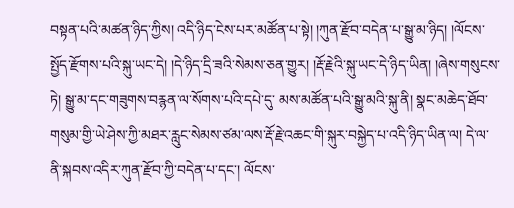བསྟན་པའི་མཚན་ཉིད་ཀྱིས། འདི་ཉིད་ངེས་པར་མཚོན་པ་སྟེ། །ཀུན་རྫོབ་བདེན་པ་སྒྱུ་མ་ཉིད། །ལོངས་སྤྱོད་རྫོགས་པའི་སྐུ་ཡང་དེ། །དེ་ཉིད་དྲི་ཟའི་སེམས་ཅན་གྱུར། །རྡོ་རྗེའི་སྐུ་ཡང་དེ་ཉིད་ཡིན། །ཞེས་གསུངས་ཏེ། སྒྱུ་མ་དང་གཟུགས་བརྙན་ལ་སོགས་པའི་དཔེ་དུ་ མས་མཚོན་པའི་སྒྱུ་མའི་སྐུ་ནི། སྣང་མཆེད་ཐོབ་གསུམ་གྱི་ཡེ་ཤེས་ཀྱི་མཐར་རླུང་སེམས་ཙམ་ལས་རྡོ་རྗེ་འཆང་གི་སྐུར་བསྐྱེད་པ་འདི་ཉིད་ཡིན་ལ། དེ་ལ་ནི་སྐབས་འདིར་ཀུན་རྫོབ་ཀྱི་བདེན་པ་དང་། ལོངས་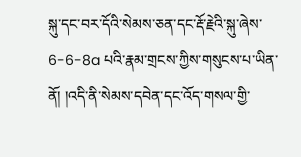སྐུ་དང་བར་དོའི་སེམས་ཅན་དང་རྡོ་རྗེའི་སྐུ་ཞེས་ 6-6-8a པའི་རྣམ་གྲངས་ཀྱིས་གསུངས་པ་ཡིན་ནོ། །འདི་ནི་སེམས་དབེན་དང་འོད་གསལ་གྱི་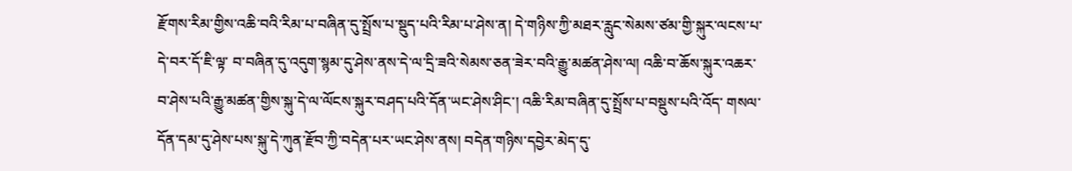རྫོགས་རིམ་གྱིས་འཆི་བའི་རིམ་པ་བཞིན་དུ་སྤྲོས་པ་སྡུད་པའི་རིམ་པ་ཤེས་ན། དེ་གཉིས་ཀྱི་མཐར་རླུང་སེམས་ཙམ་གྱི་སྐུར་ལངས་པ་དེ་བར་དོ་ཇི་ལྟ་ བ་བཞིན་དུ་འདུག་སྙམ་དུ་ཤེས་ནས་དེ་ལ་དྲི་ཟའི་སེམས་ཅན་ཟེར་བའི་རྒྱུ་མཚན་ཤེས་ལ། འཆི་བ་ཆོས་སྐུར་འཆར་བ་ཤེས་པའི་རྒྱུ་མཚན་གྱིས་སྐུ་དེ་ལ་ལོངས་སྐུར་བཤད་པའི་དོན་ཡང་ཤེས་ཤིང་། འཆི་རིམ་བཞིན་དུ་སྤྲོས་པ་བསྡུས་པའི་འོད་ གསལ་དོན་དམ་དུ་ཤེས་པས་སྐུ་དེ་ཀུན་རྫོབ་ཀྱི་བདེན་པར་ཡང་ཤེས་ནས། བདེན་གཉིས་དབྱེར་མེད་དུ་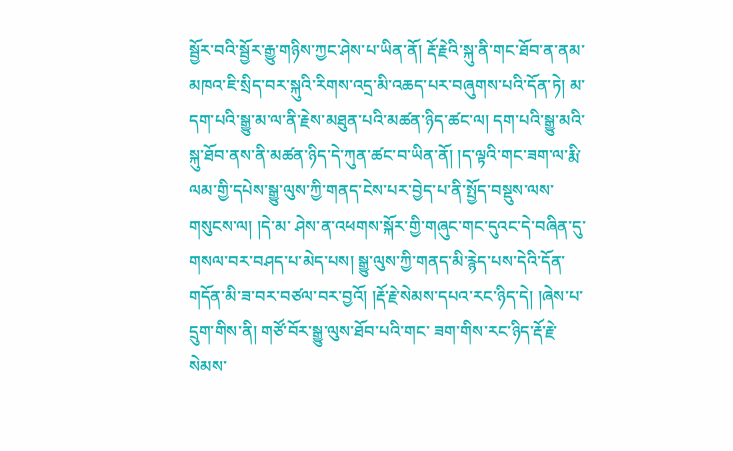སྦྱོར་བའི་སྦྱོར་རྒྱུ་གཉིས་ཀྱང་ཤེས་པ་ཡིན་ནོ། རྡོ་རྗེའི་སྐུ་ནི་གང་ཐོབ་ན་ནམ་མཁའ་ཇི་སྲིད་བར་སྐུའི་རིགས་འདྲ་མི་འཆད་པར་བཞུགས་པའི་དོན་ཏེ། མ་དག་པའི་སྒྱུ་མ་ལ་ནི་རྗེས་མཐུན་པའི་མཚན་ཉིད་ཚང་ལ། དག་པའི་སྒྱུ་མའི་སྐུ་ཐོབ་ནས་ནི་མཚན་ཉིད་དེ་ཀུན་ཚང་བ་ཡིན་ནོ། །ད་ལྟའི་གང་ཟག་ལ་རྨི་ལམ་གྱི་དཔེས་སྒྱུ་ལུས་ཀྱི་གནད་ངེས་པར་བྱེད་པ་ནི་སྤྱོད་བསྡུས་ལས་གསུངས་ལ། །དེ་མ་ ཤེས་ན་འཕགས་སྐོར་གྱི་གཞུང་གང་དུའང་དེ་བཞིན་དུ་གསལ་བར་བཤད་པ་མེད་པས། སྒྱུ་ལུས་ཀྱི་གནད་མི་རྙེད་པས་དེའི་དོན་གདོན་མི་ཟ་བར་བཙལ་བར་བྱའོ། །རྡོ་རྗེ་སེམས་དཔའ་རང་ཉིད་དེ། །ཞེས་པ་དྲུག་གིས་ནི། གཙོ་བོར་སྒྱུ་ལུས་ཐོབ་པའི་གང་ ཟག་གིས་རང་ཉིད་རྡོ་རྗེ་སེམས་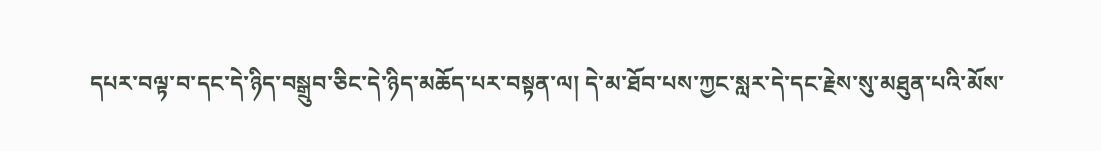དཔར་བལྟ་བ་དང་དེ་ཉིད་བསྒྲུབ་ཅིང་དེ་ཉིད་མཆོད་པར་བསྟན་ལ། དེ་མ་ཐོབ་པས་ཀྱང་སླར་དེ་དང་རྗེས་སུ་མཐུན་པའི་མོས་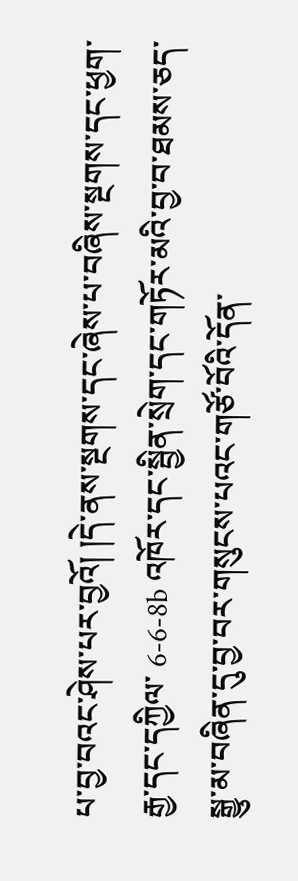པ་བྱ་བའང་ཤེས་པར་བྱའོ། །དེ་ནས་སྔགས་དང་ཞེས་པ་བཞིས་སྔགས་དང་ཕྱག་རྒྱ་དང་དཀྱིལ་ 6-6-8b འཁོར་དང་སྦྱིན་སྲེག་དང་གཏོར་མའི་བྱ་བ་ཐམས་ཅད་སྒྱུ་མ་བཞིན་དུ་བྱ་བར་གསུངས་པའང་གཙོ་བོའི་དོན་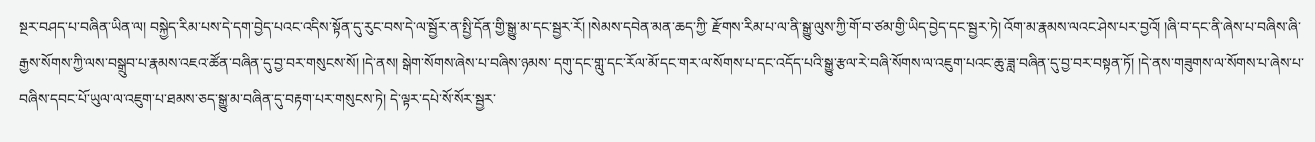སྔར་བཤད་པ་བཞིན་ཡིན་ལ། བསྐྱེད་རིམ་པས་དེ་དག་བྱེད་པའང་འདིས་སྟོན་དུ་རུང་བས་དེ་ལ་སྦྱོར་ན་སྤྱི་དོན་གྱི་སྒྱུ་མ་དང་སྦྱར་རོ། །སེམས་དབེན་མན་ཆད་ཀྱི་ རྫོགས་རིམ་པ་ལ་ནི་སྒྱུ་ལུས་ཀྱི་གོ་བ་ཙམ་གྱི་ཡིད་བྱེད་དང་སྦྱར་ཏེ། འོག་མ་རྣམས་ལའང་ཤེས་པར་བྱའོ། །ཞི་བ་དང་ནི་ཞེས་པ་བཞིས་ཞི་རྒྱས་སོགས་ཀྱི་ལས་བསྒྲུབ་པ་རྣམས་འཇའ་ཚོན་བཞིན་དུ་བྱ་བར་གསུངས་སོ། །དེ་ནས། སྒེག་སོགས་ཞེས་པ་བཞིས་ཉམས་ དགུ་དང་གླུ་དང་རོལ་མོ་དང་གར་ལ་སོགས་པ་དང་འདོད་པའི་སྒྱུ་རྩལ་རེ་བཞི་སོགས་ལ་འཇུག་པའང་ཆུ་ཟླ་བཞིན་དུ་བྱ་བར་བསྟན་ཏོ། །དེ་ནས་གཟུགས་ལ་སོགས་པ་ཞེས་པ་བཞིས་དབང་པོ་ཡུལ་ལ་འཇུག་པ་ཐམས་ཅད་སྒྱུ་མ་བཞིན་དུ་བརྟག་པར་གསུངས་ཏེ། དེ་ལྟར་དཔེ་སོ་སོར་སྦྱར་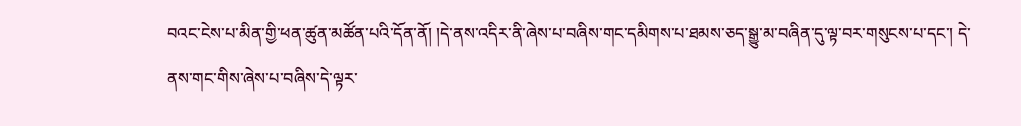བའང་ངེས་པ་མིན་གྱི་ཕན་ཚུན་མཚོན་པའི་དོན་ནོ། །དེ་ནས་འདིར་ནི་ཞེས་པ་བཞིས་གང་དམིགས་པ་ཐམས་ཅད་སྒྱུ་མ་བཞིན་དུ་ལྟ་བར་གསུངས་པ་དང་། དེ་ནས་གང་གིས་ཞེས་པ་བཞིས་དེ་ལྟར་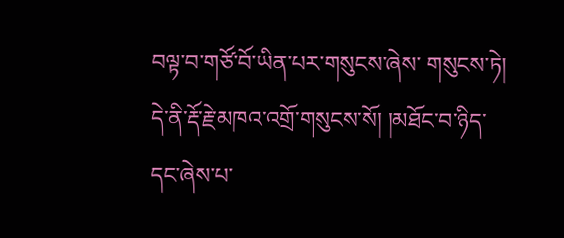བལྟ་བ་གཙོ་བོ་ཡིན་པར་གསུངས་ཞེས་ གསུངས་ཏེ། དེ་ནི་རྡོ་རྗེ་མཁའ་འགྲོ་གསུངས་སོ། །མཐོང་བ་ཉིད་དང་ཞེས་པ་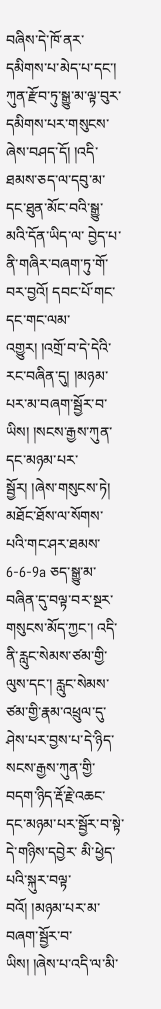བཞིས་དེ་ཁོ་ནར་དམིགས་པ་མེད་པ་དང་། ཀུན་རྫོབ་ཏུ་སྒྱུ་མ་ལྟ་བུར་དམིགས་པར་གསུངས་ཞེས་བཤད་དོ། །འདི་ཐམས་ཅད་ལ་དབུ་མ་དང་ཐུན་མོང་བའི་སྒྱུ་མའི་དོན་ཡིད་ལ་ བྱེད་པ་ནི་གཞིར་བཞག་ཏུ་གོ་བར་བྱའོ། དབང་པོ་གང་དང་གང་ལམ་འགྱུར། །འགྲོ་བ་དེ་དེའི་རང་བཞིན་དུ། །མཉམ་པར་མ་བཞག་སྦྱོར་བ་ཡིས། །སངས་རྒྱས་ཀུན་དང་མཉམ་པར་སྦྱོར། །ཞེས་གསུངས་ཏེ། མཐོང་ཐོས་ལ་སོགས་པའི་གང་ཤར་ཐམས་ 6-6-9a ཅད་སྒྱུ་མ་བཞིན་དུ་བལྟ་བར་སྔར་གསུངས་མོད་ཀྱང་། འདི་ནི་རླུང་སེམས་ཙམ་གྱི་ལུས་དང་། རླུང་སེམས་ཙམ་གྱི་རྣམ་འཕྲུལ་དུ་ཤེས་པར་བྱས་པ་དེ་ཉིད་སངས་རྒྱས་ཀུན་གྱི་བདག་ཉིད་རྡོ་རྗེ་འཆང་དང་མཉམ་པར་སྦྱོར་བ་སྟེ་དེ་གཉིས་དབྱེར་ མི་ཕྱེད་པའི་སྐུར་བལྟ་བའོ། །མཉམ་པར་མ་བཞག་སྦྱོར་བ་ཡིས། །ཞེས་པ་འདི་ལ་མི་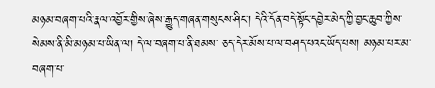མཉམ་བཞག་པའི་རྣལ་འབྱོར་གྱིས་ཞེས་རྒྱུད་གཞན་གསུངས་ཤིང་། དེའི་དོན་བདེ་སྟོང་དབྱེར་མེད་ཀྱི་བྱང་ཆུབ་ཀྱིས་སེམས་ནི་མི་མཉམ་པ་ཡིན་ལ། དེ་ལ་བཞག་པ་ནི་ཐམས་ ཅད་དེར་མོས་པ་ལ་བཤད་པའང་ཡོད་པས། མཉམ་པར་མ་བཞག་པ་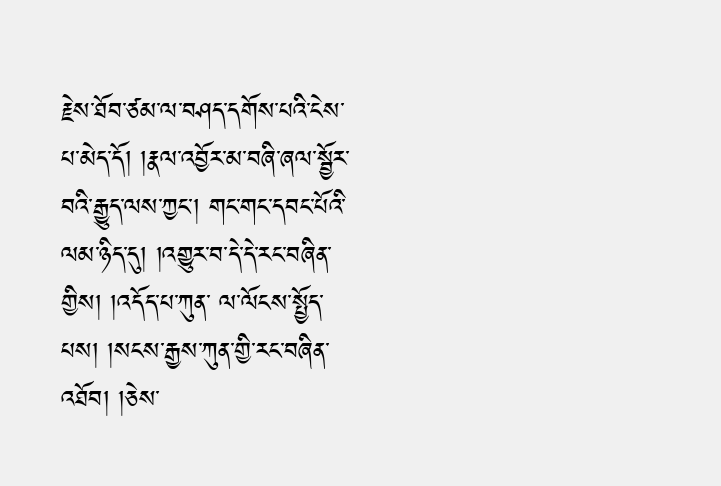རྗེས་ཐོབ་ཙམ་ལ་བཤད་དགོས་པའི་ངེས་པ་མེད་དོ། །རྣལ་འབྱོར་མ་བཞི་ཞལ་སྦྱོར་བའི་རྒྱུད་ལས་ཀྱང་། གང་གང་དབང་པོའི་ལམ་ཉིད་དུ། །འགྱུར་བ་དེ་དེ་རང་བཞིན་གྱིས། །འདོད་པ་ཀུན་ ལ་ལོངས་སྤྱོད་པས། །སངས་རྒྱས་ཀུན་གྱི་རང་བཞིན་འཐོབ། །ཅེས་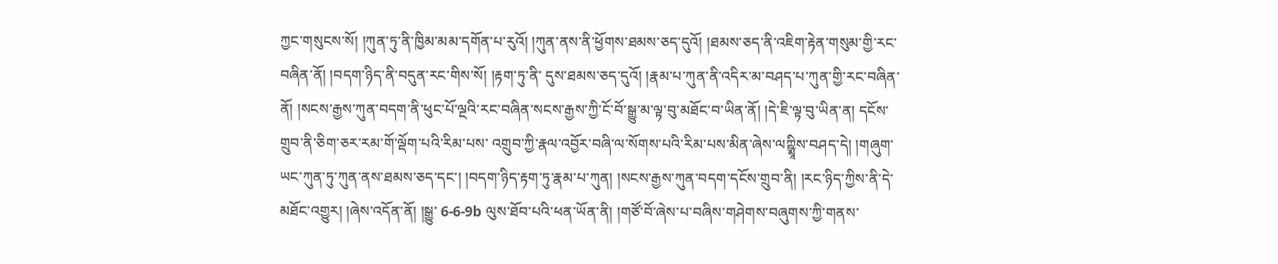ཀྱང་གསུངས་སོ། །ཀུན་ཏུ་ནི་ཁྱིམ་མམ་དགོན་པ་རུའོ། །ཀུན་ནས་ནི་ཕྱོགས་ཐམས་ཅད་དུའོ། །ཐམས་ཅད་ནི་འཇིག་རྟེན་གསུམ་གྱི་རང་བཞིན་ནོ། །བདག་ཉིད་ནི་བདུན་རང་གིས་སོ། །རྟག་ཏུ་ནི་ དུས་ཐམས་ཅད་དུའོ། །རྣམ་པ་ཀུན་ནི་འདིར་མ་བཤད་པ་ཀུན་གྱི་རང་བཞིན་ནོ། །སངས་རྒྱས་ཀུན་བདག་ནི་ཕུང་པོ་ལྔའི་རང་བཞིན་སངས་རྒྱས་ཀྱི་ངོ་བོ་སྒྱུ་མ་ལྟ་བུ་མཐོང་བ་ཡིན་ནོ། །དེ་ཇི་ལྟ་བུ་ཡིན་ན། དངོས་གྲུབ་ནི་ཅིག་ཅར་རམ་གོ་ལྡོག་པའི་རིམ་པས་ འགྲུབ་ཀྱི་རྣལ་འབྱོར་བཞི་ལ་སོགས་པའི་རིམ་པས་མིན་ཞེས་ལཀྵྨཱིས་བཤད་དེ། །གཞུག་ཡང་ཀུན་ཏུ་ཀུན་ནས་ཐམས་ཅད་དང་། །བདག་ཉིད་རྟག་ཏུ་རྣམ་པ་ཀུན། །སངས་རྒྱས་ཀུན་བདག་དངོས་གྲུབ་ནི། །རང་ཉིད་ཀྱིས་ནི་དེ་མཐོང་འགྱུར། །ཞེས་འདོན་ནོ། །སྒྱུ་ 6-6-9b ལུས་ཐོབ་པའི་ཕན་ཡོན་ནི། །གཙོ་བོ་ཞེས་པ་བཞིས་གཤེགས་བཞུགས་ཀྱི་གནས་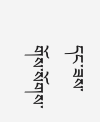དང་ཟས་གོས་སོགས་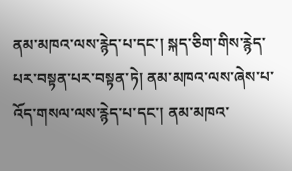ནམ་མཁའ་ལས་རྙེད་པ་དང་། སྐད་ཅིག་གིས་རྙེད་པར་བསྟན་པར་བསྟན་ཏེ། ནམ་མཁའ་ལས་ཞེས་པ་འོད་གསལ་ལས་རྙེད་པ་དང་། ནམ་མཁའ་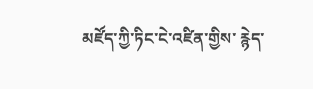མཛོད་ཀྱི་ཏིང་ངེ་འཛིན་གྱིས་ རྙེད་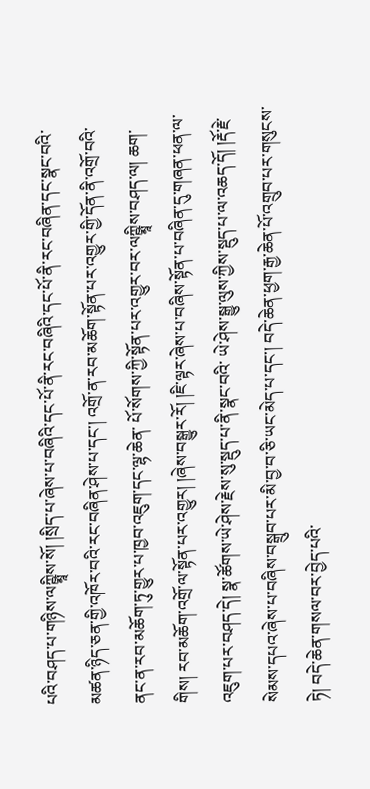པའི་བཤད་པ་གཉིས་ལཀྵྨཱིས་སོ། །སྲིད་པ་ཞེས་པ་བཞིའི་དང་པོ་ནི་རང་བཞིའི་དང་པོ་ནི་རང་བཞིན་དང་སྣང་བའི་མཚན་ཉིད་ཅན་གྱི་འཁོར་བའི་རང་བཞིན་ཤེས་པ་དང་། འགྲོ་ན་རབ་མཆོག་སྟོན་པར་འགྱུར་གྱི་དོན་ནི་འགྲོ་བའི་ནང་ན་རབ་མཆོག་ཏུ་གྱུར་པ་ཁྱབ་འཇུག་དང་ལྷ་ཆེན་ པོ་སོགས་ཀྱི་སྟོན་པར་འགྱུར་བར་ལཀྵྨཱིས་བཤད་ལ། ཆག་གིས། རབ་མཆོག་འགྲོ་ལ་སྟོན་པར་འགྱུར། །ཞེས་བསྒྱུར་རོ། །ཇི་ལྟར་ཞེས་པ་བཞིས་སྟོན་པ་བཞིན་དུ་གཞན་ཕན་ལ་འཇུག་པར་བཤད་དེ། སྣ་ཚོགས་ཡེ་ཤེས་རྗེས་སུ་སྡུད་པ་ནི་སྣང་བའི་ ཡེ་ཤེས་སྒྱུ་ལུས་ཀྱིས་སྡུད་པ་ལ་འཆད་དོ། །རྡོ་རྗེ་སེམས་དཔའ་ཞེས་པ་བཞིས་བསྒྲུབ་པར་མི་བྱ་བ་ཅི་ཡང་མེད་པ་དང་། བདེ་ཆེན་ཕྱག་རྒྱ་ཆེན་པོ་འགྲུབ་པར་གསུངས་ཏེ། བདེ་ཆེན་གསལ་བར་བྱེད་པའི་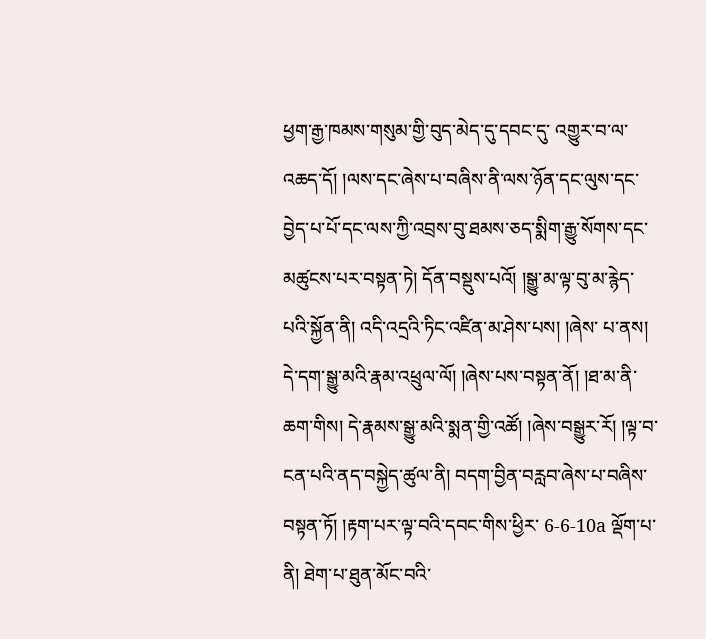ཕྱག་རྒྱ་ཁམས་གསུམ་གྱི་བུད་མེད་དུ་དབང་དུ་ འགྱུར་བ་ལ་འཆད་དོ། །ལས་དང་ཞེས་པ་བཞིས་ནི་ལས་ཉོན་དང་ལུས་དང་བྱེད་པ་པོ་དང་ལས་ཀྱི་འབྲས་བུ་ཐམས་ཅད་སྨིག་རྒྱུ་སོགས་དང་མཚུངས་པར་བསྟན་ཏེ། དོན་བསྡུས་པའོ། །སྒྱུ་མ་ལྟ་བུ་མ་རྙེད་པའི་སྐྱོན་ནི། འདི་འདྲའི་ཏིང་འཛིན་མ་ཤེས་པས། །ཞེས་ པ་ནས། དེ་དག་སྒྱུ་མའི་རྣམ་འཕྲུལ་ལོ། །ཞེས་པས་བསྟན་ནོ། །ཐ་མ་ནི་ཆག་གིས། དེ་རྣམས་སྒྱུ་མའི་སྨན་གྱི་འཚོ། །ཞེས་བསྒྱུར་རོ། །ལྟ་བ་ངན་པའི་ནད་བསྐྱེད་ཚུལ་ནི། བདག་བྱིན་བརླབ་ཞེས་པ་བཞིས་བསྟན་ཏོ། །རྟག་པར་ལྟ་བའི་དབང་གིས་ཕྱིར་ 6-6-10a ལྡོག་པ་ནི། ཐེག་པ་ཐུན་མོང་བའི་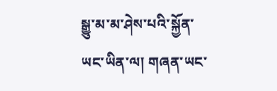སྒྱུ་མ་མ་ཤེས་པའི་སྐྱོན་ཡང་ཡིན་ལ། གཞན་ཡང་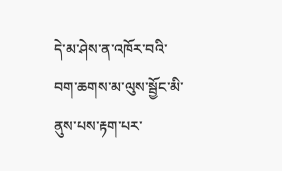དེ་མ་ཤེས་ན་འཁོར་བའི་བག་ཆགས་མ་ལུས་སྦྱོང་མི་ནུས་པས་རྟག་པར་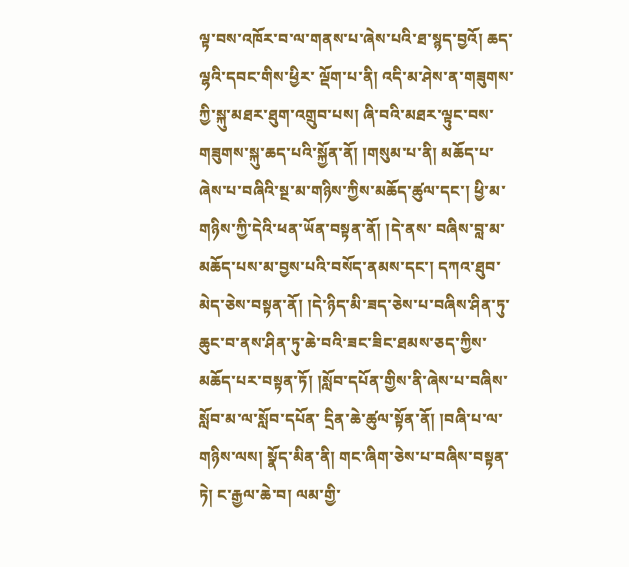ལྟ་བས་འཁོར་བ་ལ་གནས་པ་ཞེས་པའི་ཐ་སྙད་བྱའོ། ཆད་ལྷའི་དབང་གིས་ཕྱིར་ ལྡོག་པ་ནི། འདི་མ་ཤེས་ན་གཟུགས་ཀྱི་སྐུ་མཐར་ཐུག་འགྲུབ་པས། ཞི་བའི་མཐར་ལྟུང་བས་གཟུགས་སྐུ་ཆད་པའི་སྐྱོན་ནོ། །གསུམ་པ་ནི། མཆོད་པ་ཞེས་པ་བཞིའི་སྔ་མ་གཉིས་ཀྱིས་མཆོད་ཚུལ་དང་། ཕྱི་མ་གཉིས་ཀྱི་དེའི་ཕན་ཡོན་བསྟན་ནོ། །དེ་ནས་ བཞིས་བླ་མ་མཆོད་པས་མ་བྱས་པའི་བསོད་ནམས་དང་། དཀའ་ཐུབ་མེད་ཅེས་བསྟན་ནོ། །དེ་ཉིད་མི་ཟད་ཅེས་པ་བཞིས་ཤིན་ཏུ་ཆུང་བ་ནས་ཤིན་ཏུ་ཆེ་བའི་ཟང་ཟིང་ཐམས་ཅད་ཀྱིས་མཆོད་པར་བསྟན་ཏོ། །སློབ་དཔོན་གྱིས་ནི་ཞེས་པ་བཞིས་སློབ་མ་ལ་སློབ་དཔོན་ དྲིན་ཆེ་ཚུལ་སྟོན་ནོ། །བཞི་པ་ལ་གཉིས་ལས། སྣོད་མིན་ནི། གང་ཞིག་ཅེས་པ་བཞིས་བསྟན་ཏེ། ང་རྒྱལ་ཆེ་བ། ལམ་གྱི་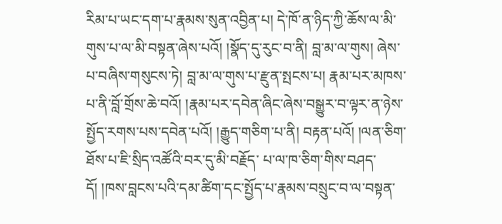རིམ་པ་ཡང་དག་པ་རྣམས་སུན་འབྱིན་པ། དེ་ཁོ་ན་ཉིད་ཀྱི་ཆོས་ལ་མི་གུས་པ་ལ་མི་བསྟན་ཞེས་པའོ། །སྣོད་དུ་རུང་བ་ནི། བླ་མ་ལ་གུས། ཞེས་པ་བཞིས་གསུངས་ཏེ། བླ་མ་ལ་གུས་པ་རྫུན་སྤངས་པ། རྣམ་པར་མཁས་པ་ནི་བློ་གྲོས་ཆེ་བའོ། །རྣམ་པར་དབེན་ཞིང་ཞེས་བསྒྱུར་བ་ལྟར་ན་ཉེས་སྤྱོད་རགས་པས་དབེན་པའོ། །རྒྱུད་གཅིག་པ་ནི། བརྟན་པའོ། །ལན་ཅིག་ཐོས་པ་ཇི་སྲིད་འཚོའི་བར་དུ་མི་བརྗོད་ པ་ལ་ཁ་ཅིག་གིས་བཤད་དོ། །ཁས་བླངས་པའི་དམ་ཚིག་དང་སྤྱོད་པ་རྣམས་བསྲུང་བ་ལ་བསྟན་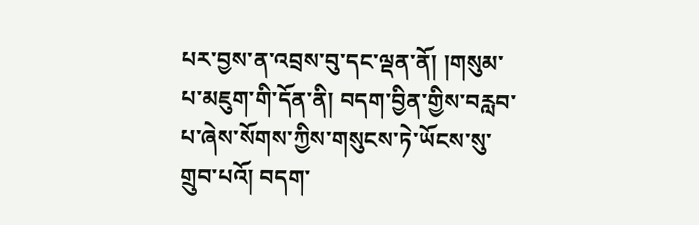པར་བྱས་ན་འབྲས་བུ་དང་ལྡན་ནོ། །གསུམ་པ་མཇུག་གི་དོན་ནི། བདག་བྱིན་གྱིས་བརླབ་པ་ཞེས་སོགས་ཀྱིས་གསུངས་ཏེ་ཡོངས་སུ་གྲུབ་པའོ། བདག་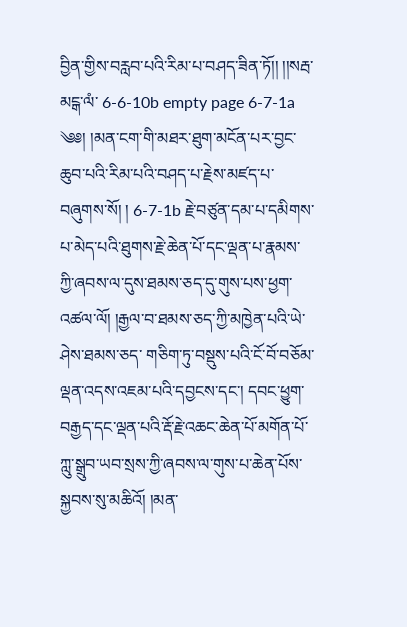བྱིན་གྱིས་བརླབ་པའི་རིམ་པ་བཤད་ཟིན་ཏོ།། །།སརྦ་མངྒ་ལཾ་ 6-6-10b empty page 6-7-1a ༄༅། །མན་ངག་གི་མཐར་ཐུག་མངོན་པར་བྱང་ཆུབ་པའི་རིམ་པའི་བཤད་པ་རྗེས་མཛད་པ་བཞུགས་སོ། ། 6-7-1b རྗེ་བཙུན་དམ་པ་དམིགས་པ་མེད་པའི་ཐུགས་རྗེ་ཆེན་པོ་དང་ལྡན་པ་རྣམས་ཀྱི་ཞབས་ལ་དུས་ཐམས་ཅད་དུ་གུས་པས་ཕྱག་འཚལ་ལོ། །རྒྱལ་བ་ཐམས་ཅད་ཀྱི་མཁྱེན་པའི་ཡེ་ཤེས་ཐམས་ཅད་ གཅིག་ཏུ་བསྡུས་པའི་ངོ་བོ་བཅོམ་ལྡན་འདས་འཇམ་པའི་དབྱངས་དང་། དབང་ཕྱུག་བརྒྱད་དང་ལྡན་པའི་རྡོ་རྗེ་འཆང་ཆེན་པོ་མགོན་པོ་ཀླུ་སྒྲུབ་ཡབ་སྲས་ཀྱི་ཞབས་ལ་གུས་པ་ཆེན་པོས་སྐྱབས་སུ་མཆིའོ། །མན་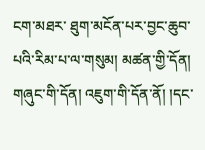ངག་མཐར་ ཐུག་མངོན་པར་བྱང་ཆུབ་པའི་རིམ་པ་ལ་གསུམ། མཚན་གྱི་དོན། གཞུང་གི་དོན། འཇུག་གི་དོན་ནོ། །དང་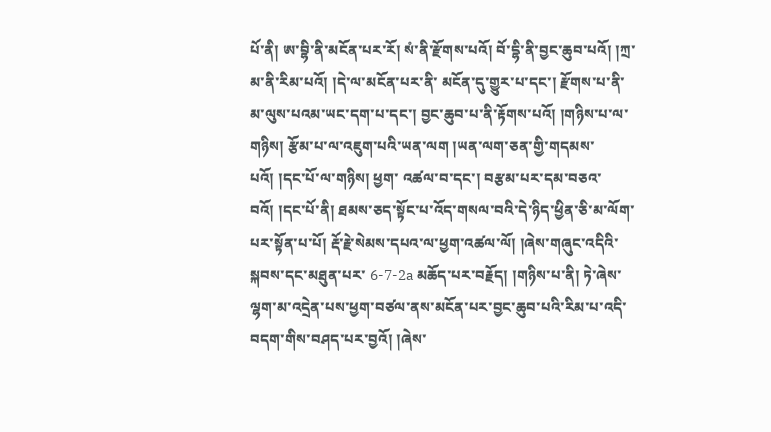པོ་ནི། ཨ་བྷི་ནི་མངོན་པར་རོ། སཾ་ནི་རྫོགས་པའོ། བོ་དྷི་ནི་བྱང་ཆུབ་པའོ། །ཀྲ་མ་ནི་རིམ་པའོ། །དེ་ལ་མངོན་པར་ནི་ མངོན་དུ་གྱུར་པ་དང་། རྫོགས་པ་ནི་མ་ལུས་པའམ་ཡང་དག་པ་དང་། བྱང་ཆུབ་པ་ནི་རྟོགས་པའོ། །གཉིས་པ་ལ་གཉིས། རྩོམ་པ་ལ་འཇུག་པའི་ཡན་ལག །ཡན་ལག་ཅན་གྱི་གདམས་པའོ། །དང་པོ་ལ་གཉིས། ཕྱག་ འཚལ་བ་དང་། བརྩམ་པར་དམ་བཅའ་བའོ། །དང་པོ་ནི། ཐམས་ཅད་སྟོང་པ་འོད་གསལ་བའི་དེ་ཉིད་ཕྱིན་ཅི་མ་ལོག་པར་སྟོན་པ་པོ། རྡོ་རྗེ་སེམས་དཔའ་ལ་ཕྱག་འཚལ་ལོ། །ཞེས་གཞུང་འདིའི་སྐབས་དང་མཐུན་པར་ 6-7-2a མཆོད་པར་བརྗོད། །གཉིས་པ་ནི། ཏེ་ཞེས་ལྷག་མ་འདྲེན་པས་ཕྱག་བཙལ་ནས་མངོན་པར་བྱང་ཆུབ་པའི་རིམ་པ་འདི་བདག་གིས་བཤད་པར་བྱའོ། །ཞེས་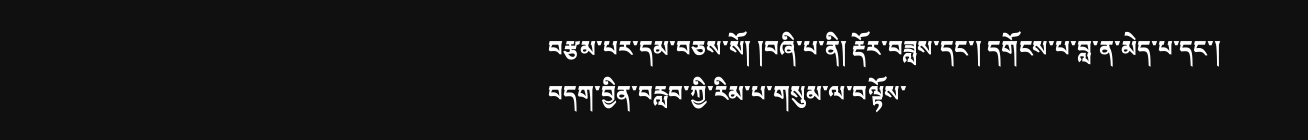བརྩམ་པར་དམ་བཅས་སོ། །བཞི་པ་ནི། རྡོར་བཟླས་དང་། དགོངས་པ་བླ་ན་མེད་པ་དང་། བདག་བྱིན་བརླབ་ཀྱི་རིམ་པ་གསུམ་ལ་བལྟོས་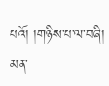པའོ། །གཉིས་པ་ལ་བཞི། མན་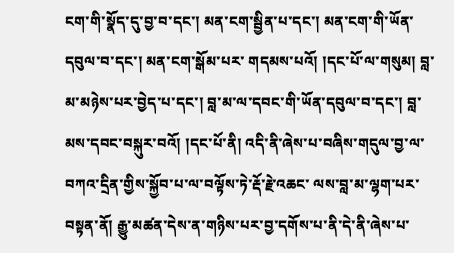ངག་གི་སྣོད་དུ་བྱ་བ་དང་། མན་ངག་སྦྱིན་པ་དང་། མན་ངག་གི་ཡོན་དབུལ་བ་དང་། མན་ངག་སྒོམ་པར་ གདམས་པའོ། །དང་པོ་ལ་གསུམ། བླ་མ་མཉེས་པར་བྱེད་པ་དང་། བླ་མ་ལ་དབང་གི་ཡོན་དབུལ་བ་དང་། བླ་མས་དབང་བསྐུར་བའོ། །དང་པོ་ནི། འདི་ནི་ཞེས་པ་བཞིས་གདུལ་བྱ་ལ་བཀའ་དྲིན་གྱིས་སྐྱོབ་པ་ལ་བལྟོས་ཏེ་རྡོ་རྗེ་འཆང་ ལས་བླ་མ་ལྷག་པར་བསྟན་ནོ། རྒྱུ་མཚན་དེས་ན་གཉིས་པར་བྱ་དགོས་པ་ནི་དེ་ནི་ཞེས་པ་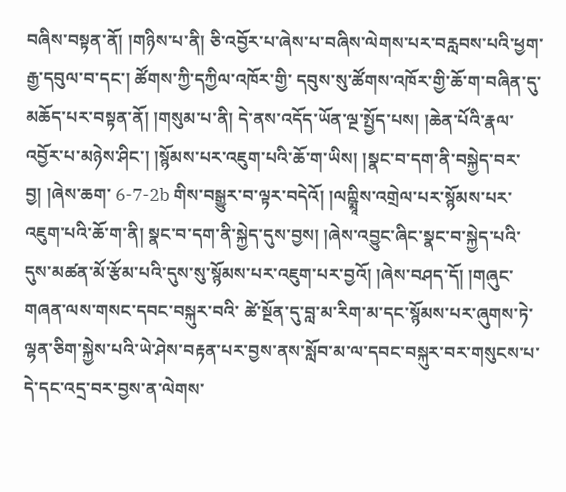བཞིས་བསྟན་ནོ། །གཉིས་པ་ནི། ཅི་འབྱོར་པ་ཞེས་པ་བཞིས་ལེགས་པར་བརླབས་པའི་ཕྱག་རྒྱ་དབུལ་བ་དང་། ཚོགས་ཀྱི་དཀྱིལ་འཁོར་གྱི་ དབུས་སུ་ཚོགས་འཁོར་གྱི་ཆོ་ག་བཞིན་དུ་མཆོད་པར་བསྟན་ནོ། །གསུམ་པ་ནི། དེ་ནས་འདོད་ཡོན་ལྔ་སྤྱོད་པས། །ཆེན་པོའི་རྣལ་འབྱོར་པ་མཉེས་ཤིང་། །སྙོམས་པར་འཇུག་པའི་ཆོ་ག་ཡིས། །སྣང་བ་དག་ནི་བསྐྱེད་བར་བྱ། །ཞེས་ཆག་ 6-7-2b གིས་བསྒྱུར་བ་ལྟར་བདེའོ། །ལཀྵྨཱིས་འགྲེལ་པར་སྙོམས་པར་འཇུག་པའི་ཆོ་ག་ནི། སྣང་བ་དག་ནི་སྐྱེད་དུས་བྱས། །ཞེས་འབྱུང་ཞིང་སྣང་བ་སྐྱེད་པའི་དུས་མཚན་མོ་རྩོམ་པའི་དུས་སུ་སྙོམས་པར་འཇུག་པར་བྱའོ། །ཞེས་བཤད་དོ། །གཞུང་གཞན་ལས་གསང་དབང་བསྐུར་བའི་ ཚེ་སྔོན་དུ་བླ་མ་རིག་མ་དང་སྙོམས་པར་ཞུགས་ཏེ་ལྷན་ཅིག་སྐྱེས་པའི་ཡེ་ཤེས་བརྟན་པར་བྱས་ནས་སློབ་མ་ལ་དབང་བསྐུར་བར་གསུངས་པ་དེ་དང་འདྲ་བར་བྱས་ན་ལེགས་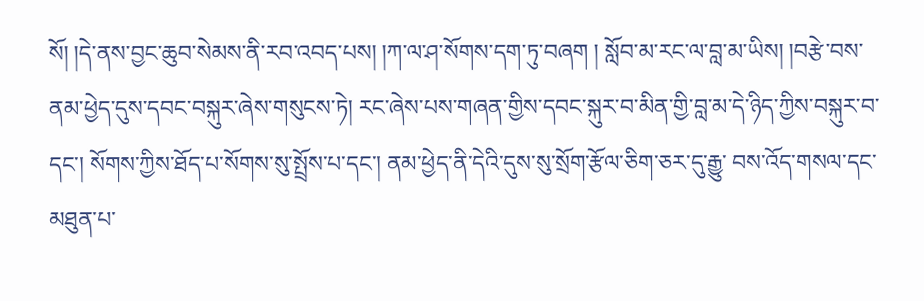སོ། །དེ་ནས་བྱང་ཆུབ་སེམས་ནི་རབ་འབད་པས། །ཀ་ལ་ཤ་སོགས་དག་ཏུ་བཞག ། སློབ་མ་རང་ལ་བླ་མ་ཡིས། །བརྩེ་བས་ནམ་ཕྱེད་དུས་དབང་བསྐུར་ཞེས་གསུངས་ཏེ། རང་ཞེས་པས་གཞན་གྱིས་དབང་སྐུར་བ་མིན་གྱི་བླ་མ་དེ་ཉིད་ཀྱིས་བསྐུར་བ་དང་། སོགས་ཀྱིས་ཐོད་པ་སོགས་སུ་སྤྲོས་པ་དང་། ནམ་ཕྱེད་ནི་དེའི་དུས་སུ་སྲོག་རྩོལ་ཅིག་ཅར་དུ་རྒྱུ་ བས་འོད་གསལ་དང་མཐུན་པ་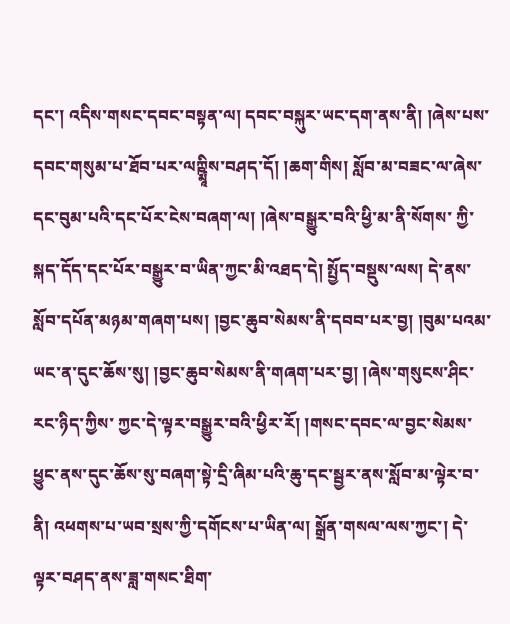དང་། འདིས་གསང་དབང་བསྟན་ལ། དབང་བསྐུར་ཡང་དག་ནས་ནི། །ཞེས་པས་དབང་གསུམ་པ་ཐོབ་པར་ལཀྵྨཱིས་བཤད་དོ། །ཆག་གིས། སློབ་མ་བཟང་ལ་ཞེས་དང་བུམ་པའི་དང་པོར་ངེས་བཞག་ལ། །ཞེས་བསྒྱུར་བའི་ཕྱི་མ་ནི་སོགས་ ཀྱི་སྐད་དོད་དང་པོར་བསྒྱུར་བ་ཡིན་ཀྱང་མི་འཐད་དེ། སྤྱོད་བསྡུས་ལས། དེ་ནས་སློབ་དཔོན་མཉམ་གཞག་པས། །བྱང་ཆུབ་སེམས་ནི་དབབ་པར་བྱ། །བུམ་པའམ་ཡང་ན་དུང་ཆོས་སུ། །བྱང་ཆུབ་སེམས་ནི་གཞག་པར་བྱ། །ཞེས་གསུངས་ཤིང་རང་ཉིད་ཀྱིས་ ཀྱང་དེ་ལྟར་བསྒྱུར་བའི་ཕྱིར་རོ། །གསང་དབང་ལ་བྱང་སེམས་ཕྱུང་ནས་དུང་ཆོས་སུ་བཞག་སྟེ་དྲི་ཞིམ་པའི་ཆུ་དང་སྦྱར་ནས་སློབ་མ་ལྟེར་བ་ནི། འཕགས་པ་ཡབ་སྲས་ཀྱི་དགོངས་པ་ཡིན་ལ། སྒྲོན་གསལ་ལས་ཀྱང་། དེ་ལྟར་བཤད་ནས་ཟླ་གསང་ཐིག་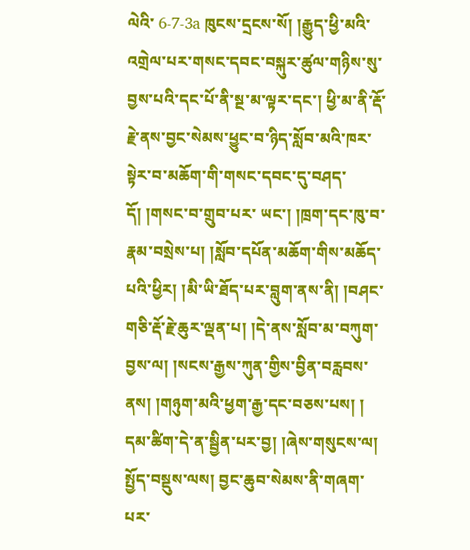ལེའི་ 6-7-3a ཁུངས་དྲངས་སོ། །རྒྱུད་ཕྱི་མའི་འགྲེལ་པར་གསང་དབང་བསྐུར་ཚུལ་གཉིས་སུ་བྱས་པའི་དང་པོ་ནི་སྔ་མ་ལྟར་དང་། ཕྱི་མ་ནི་རྡོ་རྗེ་ནས་བྱང་སེམས་ཕྱུང་བ་ཉིད་སློབ་མའི་ཁར་སྟེར་བ་མཆོག་གི་གསང་དབང་དུ་བཤད་དོ། །གསང་བ་གྲུབ་པར་ ཡང་། །ཁྲག་དང་ཁུ་བ་རྣམ་བསྲེས་པ། །སློབ་དཔོན་མཆོག་གིས་མཆོད་པའི་ཕྱིར། །མི་ཡི་ཐོད་པར་བླུག་ནས་ནི། །བཤང་གཅི་རྡོ་རྗེ་ཆུར་ལྡན་པ། །དེ་ནས་སློབ་མ་བཀུག་བྱས་ལ། །སངས་རྒྱས་ཀུན་གྱིས་བྱིན་བརླབས་ནས། །གཉུག་མའི་ཕྱག་རྒྱ་དང་བཅས་པས། ། དམ་ཚིག་དེ་ན་སྦྱིན་པར་བྱ། །ཞེས་གསུངས་ལ། སྤྱོད་བསྡུས་ལས། བྱང་ཆུབ་སེམས་ནི་གཞག་པར་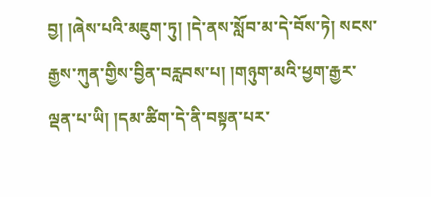བྱ། །ཞེས་པའི་མཇུག་ཏུ། །དེ་ནས་སློབ་མ་དེ་བོས་ཏེ། སངས་རྒྱས་ཀུན་གྱིས་བྱིན་བརླབས་པ། །གཉུག་མའི་ཕྱག་རྒྱར་ལྡན་པ་ཡི། །དམ་ཚིག་དེ་ནི་བསྟན་པར་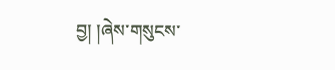བྱ། །ཞེས་གསུངས་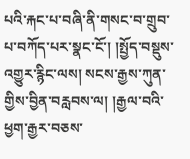པའི་རྐང་པ་བཞི་ནི་གསང་བ་གྲུབ་པ་བཀོད་པར་སྣང་ངོ་། །སྤྱོད་བསྡུས་འགྱུར་རྙིང་ལས། སངས་རྒྱས་ཀུན་གྱིས་བྱིན་བརླབས་ལ། །རྒྱལ་བའི་ཕྱག་རྒྱར་བཅས་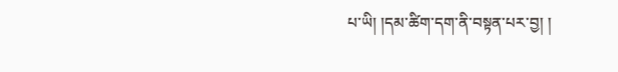པ་ཡི། །དམ་ཚིག་དག་ནི་བསྟན་པར་བྱ། །